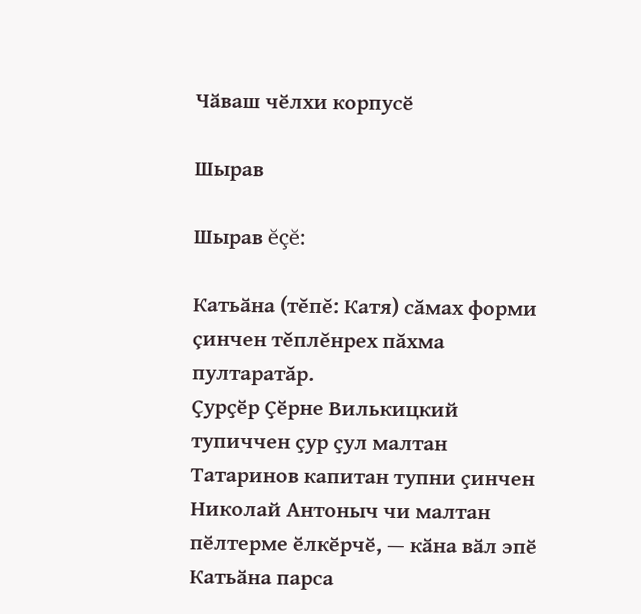Чӑваш чӗлхи корпусӗ

Шырав

Шырав ĕçĕ:

Катьӑна (тĕпĕ: Катя) сăмах форми çинчен тĕплĕнрех пăхма пултаратăр.
Ҫурҫӗр Ҫӗрне Вилькицкий тупиччен ҫур ҫул малтан Татаринов капитан тупни ҫинчен Николай Антоныч чи малтан пӗлтерме ӗлкӗрчӗ, — кӑна вӑл эпӗ Катьӑна парса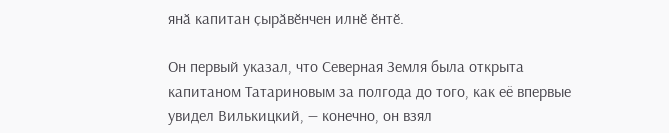янӑ капитан ҫырӑвӗнчен илнӗ ӗнтӗ.

Он первый указал, что Северная Земля была открыта капитаном Татариновым за полгода до того, как её впервые увидел Вилькицкий, — конечно, он взял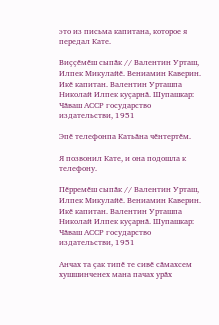это из письма капитана, которое я передал Кате.

Виҫҫӗмӗш сыпӑк // Валентин Урташ, Илпек Микулайӗ. Вениамин Каверин. Икӗ капитан. Валентин Урташпа Николай Илпек куҫарнӑ. Шупашкар: Чӑваш АССР государство издательстви, 1951

Эпӗ телефонпа Катьӑна чӗнтертӗм.

Я позвонил Кате, и она подошла к телефону.

Пӗрремӗш сыпӑк // Валентин Урташ, Илпек Микулайӗ. Вениамин Каверин. Икӗ капитан. Валентин Урташпа Николай Илпек куҫарнӑ. Шупашкар: Чӑваш АССР государство издательстви, 1951

Анчах та ҫак типӗ те сивӗ сӑмахсем хушшинченех мана пачах урӑх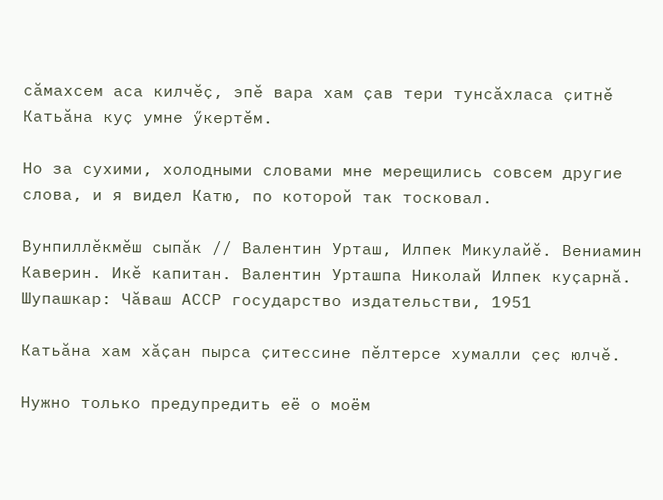сӑмахсем аса килчӗҫ, эпӗ вара хам ҫав тери тунсӑхласа ҫитнӗ Катьӑна куҫ умне ӳкертӗм.

Но за сухими, холодными словами мне мерещились совсем другие слова, и я видел Катю, по которой так тосковал.

Вунпиллӗкмӗш сыпӑк // Валентин Урташ, Илпек Микулайӗ. Вениамин Каверин. Икӗ капитан. Валентин Урташпа Николай Илпек куҫарнӑ. Шупашкар: Чӑваш АССР государство издательстви, 1951

Катьӑна хам хӑҫан пырса ҫитессине пӗлтерсе хумалли ҫеҫ юлчӗ.

Нужно только предупредить её о моём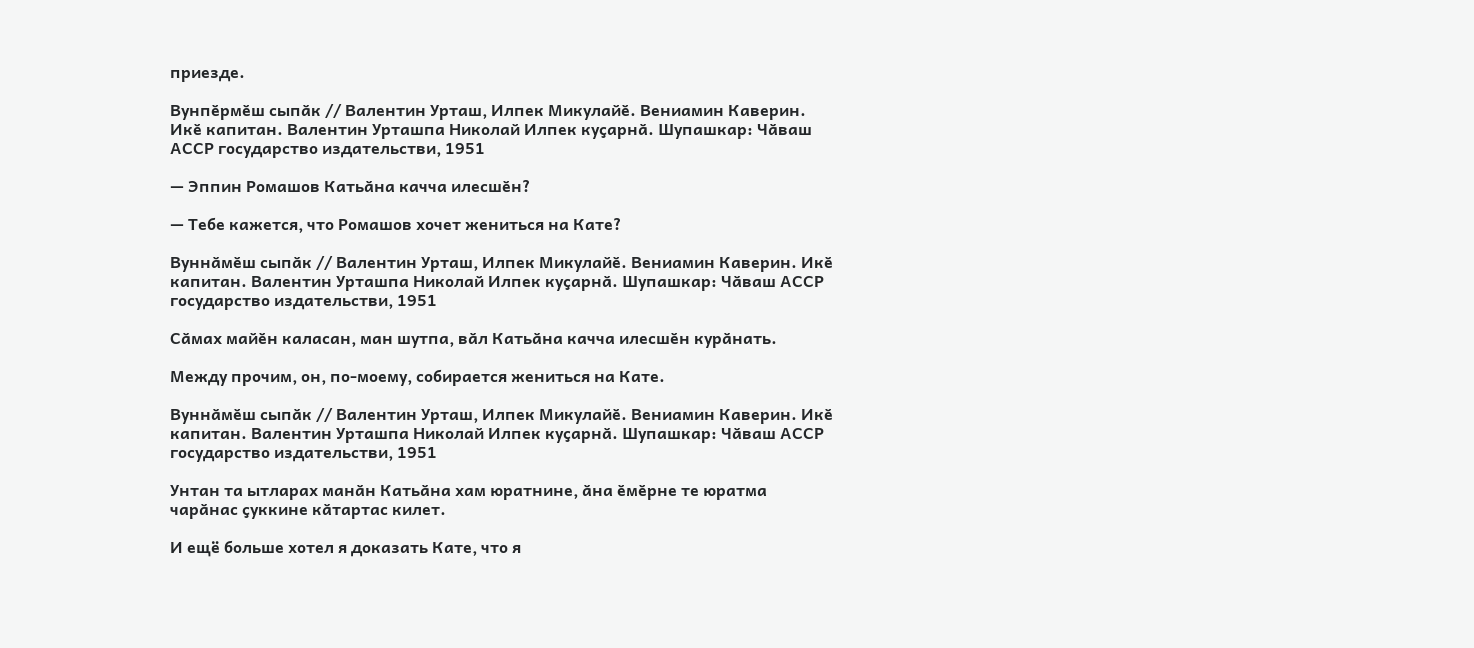приезде.

Вунпӗрмӗш сыпӑк // Валентин Урташ, Илпек Микулайӗ. Вениамин Каверин. Икӗ капитан. Валентин Урташпа Николай Илпек куҫарнӑ. Шупашкар: Чӑваш АССР государство издательстви, 1951

— Эппин Ромашов Катьӑна качча илесшӗн?

— Тебе кажется, что Ромашов хочет жениться на Кате?

Вуннӑмӗш сыпӑк // Валентин Урташ, Илпек Микулайӗ. Вениамин Каверин. Икӗ капитан. Валентин Урташпа Николай Илпек куҫарнӑ. Шупашкар: Чӑваш АССР государство издательстви, 1951

Сӑмах майӗн каласан, ман шутпа, вӑл Катьӑна качча илесшӗн курӑнать.

Между прочим, он, по-моему, собирается жениться на Кате.

Вуннӑмӗш сыпӑк // Валентин Урташ, Илпек Микулайӗ. Вениамин Каверин. Икӗ капитан. Валентин Урташпа Николай Илпек куҫарнӑ. Шупашкар: Чӑваш АССР государство издательстви, 1951

Унтан та ытларах манӑн Катьӑна хам юратнине, ӑна ӗмӗрне те юратма чарӑнас ҫуккине кӑтартас килет.

И ещё больше хотел я доказать Кате, что я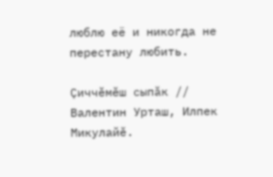люблю её и никогда не перестану любить.

Ҫиччӗмӗш сыпӑк // Валентин Урташ, Илпек Микулайӗ.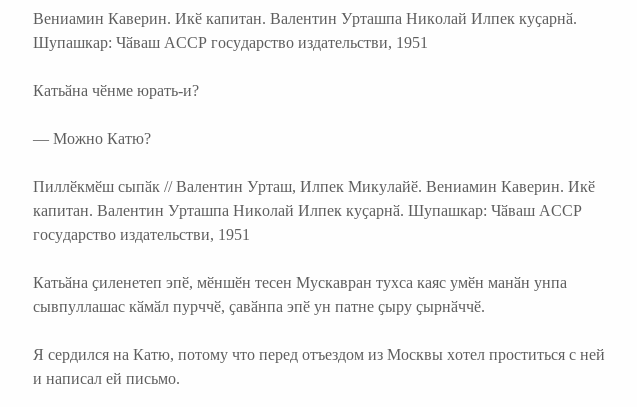Вениамин Каверин. Икӗ капитан. Валентин Урташпа Николай Илпек куҫарнӑ. Шупашкар: Чӑваш АССР государство издательстви, 1951

Катьӑна чӗнме юрать-и?

— Можно Катю?

Пиллӗкмӗш сыпӑк // Валентин Урташ, Илпек Микулайӗ. Вениамин Каверин. Икӗ капитан. Валентин Урташпа Николай Илпек куҫарнӑ. Шупашкар: Чӑваш АССР государство издательстви, 1951

Катьӑна ҫиленетеп эпӗ, мӗншӗн тесен Мускавран тухса каяс умӗн манӑн унпа сывпуллашас кӑмӑл пурччӗ, ҫавӑнпа эпӗ ун патне ҫыру ҫырнӑччӗ.

Я сердился на Катю, потому что перед отъездом из Москвы хотел проститься с ней и написал ей письмо.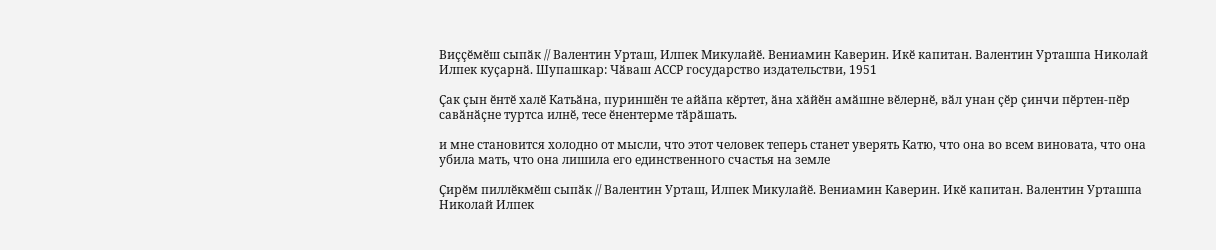Виҫҫӗмӗш сыпӑк // Валентин Урташ, Илпек Микулайӗ. Вениамин Каверин. Икӗ капитан. Валентин Урташпа Николай Илпек куҫарнӑ. Шупашкар: Чӑваш АССР государство издательстви, 1951

Ҫак ҫын ӗнтӗ халӗ Катьӑна, пуриншӗн те айӑпа кӗртет, ӑна хӑйӗн амӑшне вӗлернӗ, вӑл унан ҫӗр ҫинчи пӗртен-пӗр савӑнӑҫне туртса илнӗ, тесе ӗнентерме тӑрӑшать.

и мне становится холодно от мысли, что этот человек теперь станет уверять Катю, что она во всем виновата, что она убила мать, что она лишила его единственного счастья на земле

Ҫирӗм пиллӗкмӗш сыпӑк // Валентин Урташ, Илпек Микулайӗ. Вениамин Каверин. Икӗ капитан. Валентин Урташпа Николай Илпек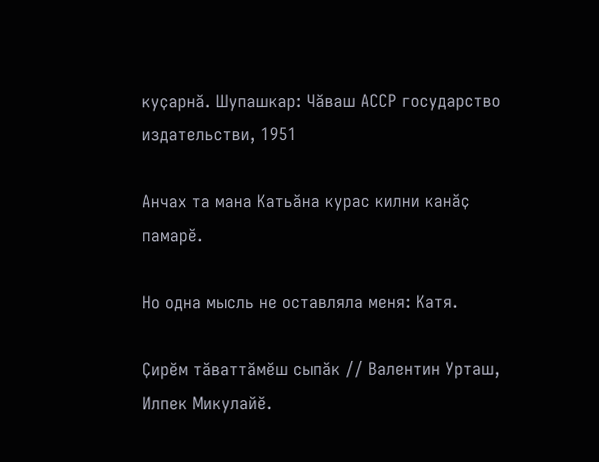куҫарнӑ. Шупашкар: Чӑваш АССР государство издательстви, 1951

Анчах та мана Катьӑна курас килни канӑҫ памарӗ.

Но одна мысль не оставляла меня: Катя.

Ҫирӗм тӑваттӑмӗш сыпӑк // Валентин Урташ, Илпек Микулайӗ.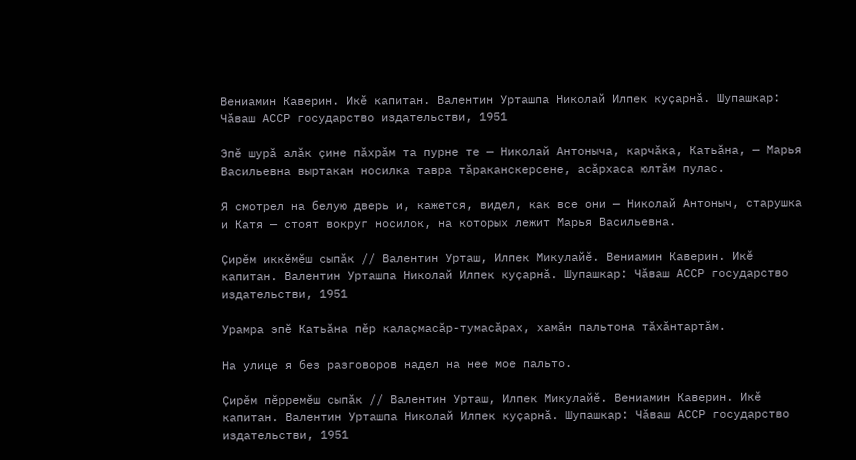Вениамин Каверин. Икӗ капитан. Валентин Урташпа Николай Илпек куҫарнӑ. Шупашкар: Чӑваш АССР государство издательстви, 1951

Эпӗ шурӑ алӑк ҫине пӑхрӑм та пурне те — Николай Антоныча, карчӑка, Катьӑна, — Марья Васильевна выртакан носилка тавра тӑраканскерсене, асӑрхаса юлтӑм пулас.

Я смотрел на белую дверь и, кажется, видел, как все они — Николай Антоныч, старушка и Катя — стоят вокруг носилок, на которых лежит Марья Васильевна.

Ҫирӗм иккӗмӗш сыпӑк // Валентин Урташ, Илпек Микулайӗ. Вениамин Каверин. Икӗ капитан. Валентин Урташпа Николай Илпек куҫарнӑ. Шупашкар: Чӑваш АССР государство издательстви, 1951

Урамра эпӗ Катьӑна пӗр калаҫмасӑр-тумасӑрах, хамӑн пальтона тӑхӑнтартӑм.

На улице я без разговоров надел на нее мое пальто.

Ҫирӗм пӗрремӗш сыпӑк // Валентин Урташ, Илпек Микулайӗ. Вениамин Каверин. Икӗ капитан. Валентин Урташпа Николай Илпек куҫарнӑ. Шупашкар: Чӑваш АССР государство издательстви, 1951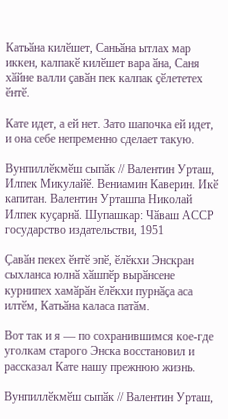Катьӑна килӗшет, Саньӑна ытлах мар иккен, калпакӗ килӗшет вара ӑна, Саня хӑйне валли ҫавӑн пек калпак ҫӗлететех ӗнтӗ.

Кате идет, а ей нет. Зато шапочка ей идет, и она себе непременно сделает такую.

Вунпиллӗкмӗш сыпӑк // Валентин Урташ, Илпек Микулайӗ. Вениамин Каверин. Икӗ капитан. Валентин Урташпа Николай Илпек куҫарнӑ. Шупашкар: Чӑваш АССР государство издательстви, 1951

Ҫавӑн пекех ӗнтӗ эпӗ, ӗлӗкхи Энскран сыхланса юлнӑ хӑшпӗр вырӑнсене курнипех хамӑрӑн ӗлӗкхи пурнӑҫа аса илтӗм, Катьӑна каласа патӑм.

Вот так и я — по сохранившимся кое-где уголкам старого Энска восстановил и рассказал Кате нашу прежнюю жизнь.

Вунпиллӗкмӗш сыпӑк // Валентин Урташ,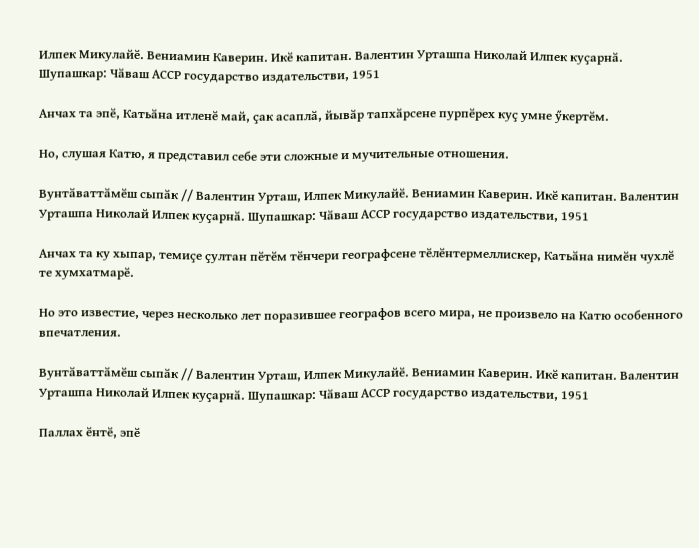Илпек Микулайӗ. Вениамин Каверин. Икӗ капитан. Валентин Урташпа Николай Илпек куҫарнӑ. Шупашкар: Чӑваш АССР государство издательстви, 1951

Анчах та эпӗ, Катьӑна итленӗ май, ҫак асаплӑ, йывӑр тапхӑрсене пурпӗрех куҫ умне ӳкертӗм.

Но, слушая Катю, я представил себе эти сложные и мучительные отношения.

Вунтӑваттӑмӗш сыпӑк // Валентин Урташ, Илпек Микулайӗ. Вениамин Каверин. Икӗ капитан. Валентин Урташпа Николай Илпек куҫарнӑ. Шупашкар: Чӑваш АССР государство издательстви, 1951

Анчах та ку хыпар, темиҫе ҫултан пӗтӗм тӗнчери географсене тӗлӗнтермеллискер, Катьӑна нимӗн чухлӗ те хумхатмарӗ.

Но это известие, через несколько лет поразившее географов всего мира, не произвело на Катю особенного впечатления.

Вунтӑваттӑмӗш сыпӑк // Валентин Урташ, Илпек Микулайӗ. Вениамин Каверин. Икӗ капитан. Валентин Урташпа Николай Илпек куҫарнӑ. Шупашкар: Чӑваш АССР государство издательстви, 1951

Паллах ӗнтӗ, эпӗ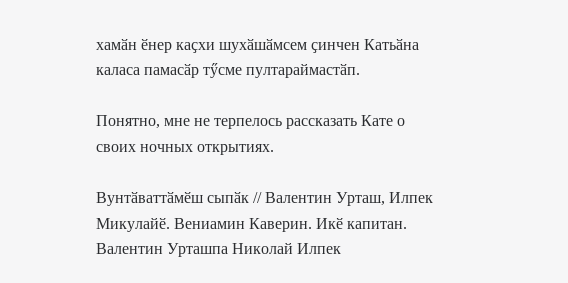хамӑн ӗнер каҫхи шухӑшӑмсем ҫинчен Катьӑна каласа памасӑр тӳсме пултараймастӑп.

Понятно, мне не терпелось рассказать Кате о своих ночных открытиях.

Вунтӑваттӑмӗш сыпӑк // Валентин Урташ, Илпек Микулайӗ. Вениамин Каверин. Икӗ капитан. Валентин Урташпа Николай Илпек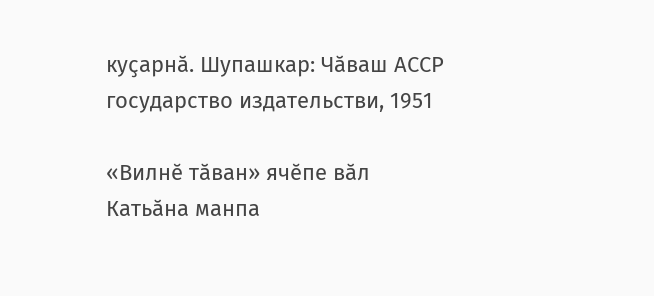куҫарнӑ. Шупашкар: Чӑваш АССР государство издательстви, 1951

«Вилнӗ тӑван» ячӗпе вӑл Катьӑна манпа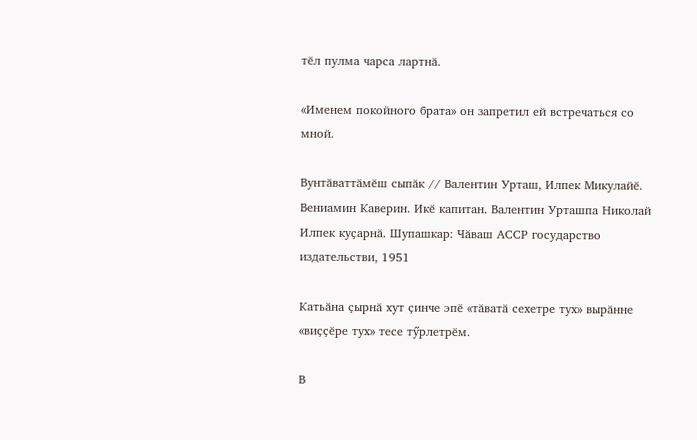тӗл пулма чарса лартнӑ.

«Именем покойного брата» он запретил ей встречаться со мной.

Вунтӑваттӑмӗш сыпӑк // Валентин Урташ, Илпек Микулайӗ. Вениамин Каверин. Икӗ капитан. Валентин Урташпа Николай Илпек куҫарнӑ. Шупашкар: Чӑваш АССР государство издательстви, 1951

Катьӑна ҫырнӑ хут ҫинче эпӗ «тӑватӑ сехетре тух» вырӑнне «виҫҫӗре тух» тесе тӳрлетрӗм.

В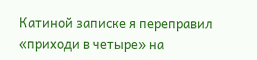Катиной записке я переправил «приходи в четыре» на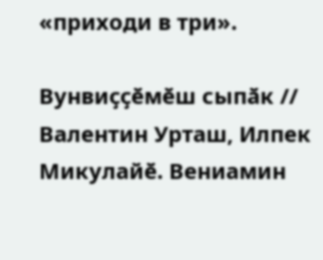«приходи в три».

Вунвиҫҫӗмӗш сыпӑк // Валентин Урташ, Илпек Микулайӗ. Вениамин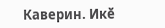Каверин. Икӗ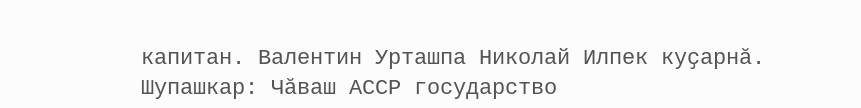капитан. Валентин Урташпа Николай Илпек куҫарнӑ. Шупашкар: Чӑваш АССР государство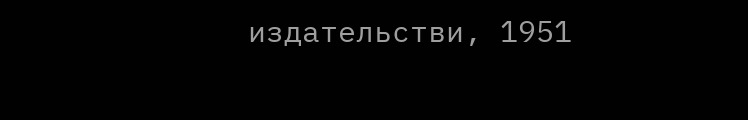издательстви, 1951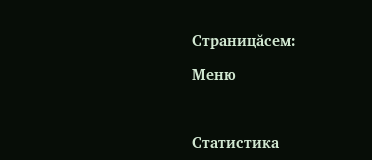Страницăсем:

Меню



Статистика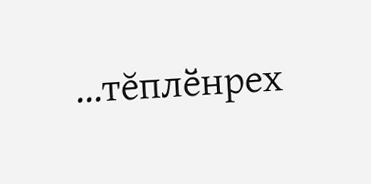...тĕплӗнрех